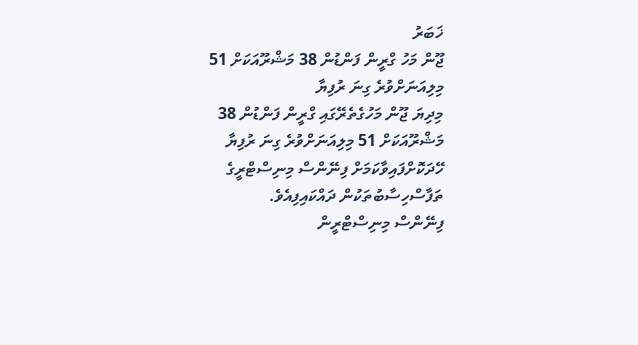ޚަބަރު
ޖޫން މަހު ގްރީން ފަންޑުން 38 މަޝްރޫއަކަށް 51 މިލިއަނަށްވުރެ ގިނަ ރުފިޔާ
މިދިޔަ ޖޫން މަހުގެތެރޭގައި ގްރީން ފަންޑުން 38 މަޝްރޫއަކަށް 51 މިލިއަނަށްވުރެ ގިނަ ރުފިޔާ ހޭދަކޮށްފައިވާކަމަށް ފިނޭންސް މިނިސްޓްރީގެ ތަފާސްހިސާބުތަކުން ދައްކައިފިއެވެ.
ފިނޭންސް މިނިސްޓްރީން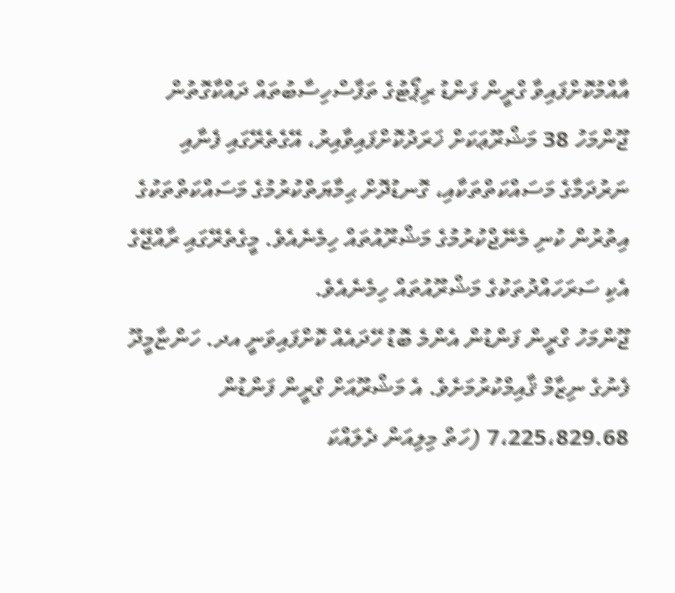އާއްމުކޮށްފައިވާ ގްރީން ފަންޑު ރިޕޯޓުގެ ތަފާސްހިސާބުތައް ދައްކާގޮތުން ޖޫންމަހު 38 މަޝްރޫޢަކަށް ޚަރަދުކޮށްފައިވާއިރު، އޭގެތެރޭގައި ފެނާއި ނަރުދަމާގެ މަސައްކަތްތަކާއި، ގޮނޑުދޮށް ޙިމާޔަތްކުރުމުގެ މަސައްކަތްތަކުގެ އިތުރުން ކުނި މެނޭޖްކުރުމުގެ މަޝްރޫއުތައް ހިމެނެއެވެ. މީގެތެރޭގައި ރާއްޖޭގެ އެކި ސަރަހައްދުތަކުގެ މަޝްރޫއުތައް ހިމެނެއެވެ.
ޖޫންމަހު ގްރީން ފަންޑުން އެންމެ ބޮޑު ހޭދައެއް ކޮށްފައިވަނީ އދ. ހަންޏާމީދޫ ފެނުގެ ނިޒާމް ޤާއިމްކުރުމަށެވެ. އެ މަޝްރޫއަށް ގްރީން ފަންޑުން 7،225،829.68 (ހަތް މިލިއަން ދެލައްކަ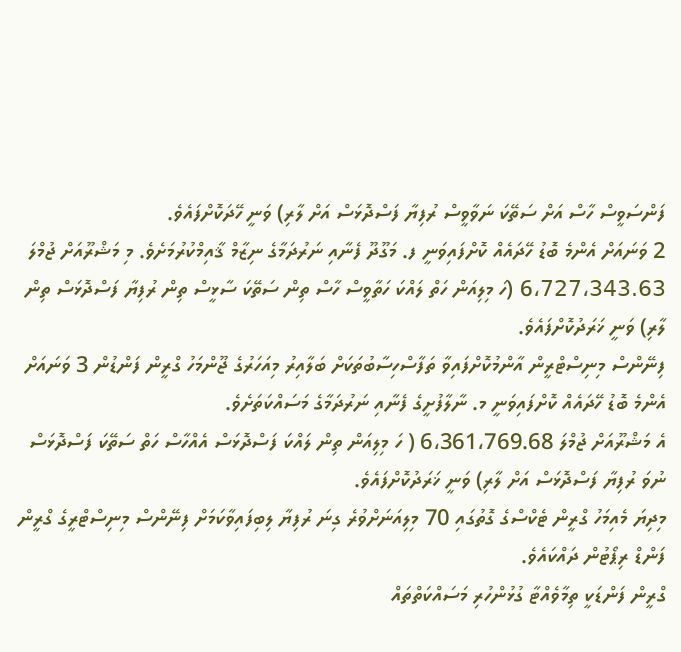ފަންސަވީސް ހާސް އަށް ސަތޭކަ ނަވާވީސް ރުފިޔާ ފަސްދޮޅަސް އަށް ލާރި) ވަނީ ހޭދަކޮށްފައެވެ.
2 ވަނައަށް އެންމެ ބޮޑު ހޭދައެއް ކޮށްފައިވަނީ ފ. މަގޫދޫ ފެނާއި ނަރުދަމާގެ ނިޒާމް ޤާއިމްކުރުމަށެވެ. މި މަޝްރޫއަށް ޖުމްލަ 6،727،343.63 (ހަ މިލިއަން ހަތް ލައްކަ ހަތާވީސް ހާސް ތިން ސަތޭކަ ސާޅީސް ތިން ރުފިޔާ ފަސްދޮޅަސް ތިން ލާރި) ވަނީ ޚަރަދުކޮށްފައެވެ.
ފިނޭންސް މިނިސްޓްރީން އާންމުކޮށްފައިވާ ތަފާސްހިސާބުތަކަށް ބަލާއިރު މިއަހަރުގެ ޖޫންމަހު ގްރީން ފަންޑުން 3 ވަނައަށް އެންމެ ބޮޑު ހޭދައެއް ކޮށްފައިވަނީ މ. ނާލާފުށީގެ ފެނާއި ނަރުދަމާގެ މަސައްކަތަށެވެ.
އެ މަޝްރޫއަށް ޖުމްލަ 6،361،769.68 ( ހަ މިލިއަން ތިން ލައްކަ ފަސްދޮޅަސް އެއްހާސް ހަތް ސަތޭކަ ފަސްދޮޅަސް ނުވަ ރުފިޔާ ފަސްދޮޅަސް އަށް ލާރި) ވަނީ ޚަރަދުކޮށްފައެވެ.
މިދިޔަ މެއިމަހު ގްރީން ޓެކްސްގެ ގޮތުގައި 70 މިލިއަނަށްވުރެ ގިނަ ރުފިޔާ ލިބިފައިވާކަމަށް ފިނޭންސް މިނިސްޓްރީގެ ގްރީން ފަންޑް ރިޕޯޓުން ދައްކައެވެ.
ގްރީން ފަންޑަކީ ތިމާވެއްޓާ ގުޅުންހުރި މަސައްކަތްތައް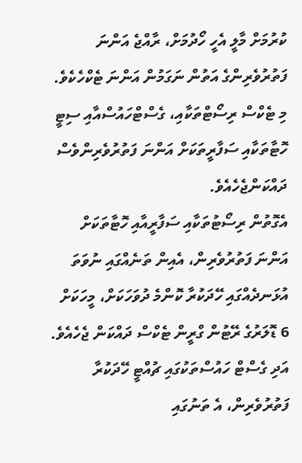ކުރުމަށް މާލީ އެހީ ހޯދުމަށް، ރާއްޖެ އަންނަ ފަތުރުވެރިންގެ އަތުން ނަގަމުން އަންނަ ޓެކްހެކެވެ. މި ޓެކްސް ރިސޯޓްތަކާއި، ގެސްޓްހައުސްއާއި ސިޓީ ހޮޓާތަކާއި ސަފާރީތަކަށް އަންނަ ފަތުރުވެރިންވެސް ދައްކަންޖެހެއެވެ.
އެގޮތުން ރިސޯޓުތަކާއި ސަފާރީއާއި ހޮޓާތަކަށް އަންނަ ފަތުރުވެރިން، އެއިން ތަނެއްގައި ނުވަތަ އުޅަނދެއްގައި ހޭދަކުރާ ކޮންމެ ދުވަހަކަށް، މީހަކަށް 6 ޑޮލަރުގެ ރޭޓުން ގްރީން ޓެކްސް ދައްކަން ޖެހެއެވެ. އަދި ގެސްޓް ހައުސްތަކުގައި ޗުއްޓީ ހޭދަކުރާ ފަތުރުވެރިން، އެ ތަނުގައި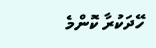ހޭދަކުރާ ކޮންމެ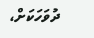ދުވަހަކަށް،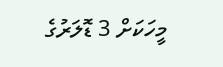މީހަކަށް 3 ޑޮލަރުގެ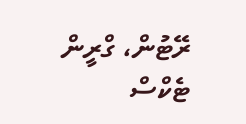ރޭޓުން، ގްރީން ޓެކްސް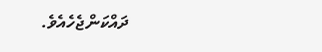ދައްކަންޖެހެއެވެ.